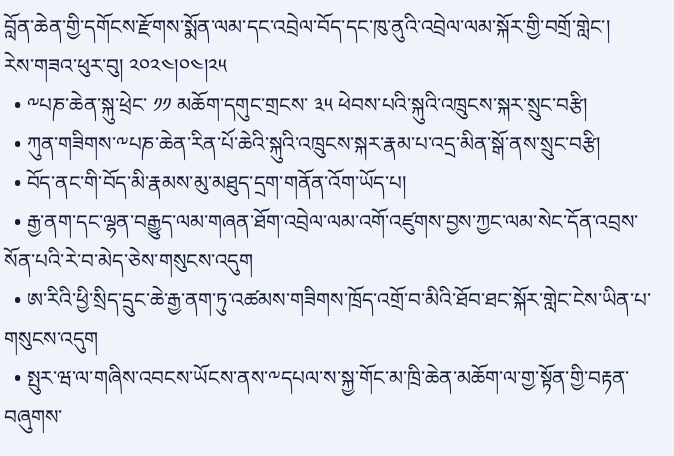བློན་ཆེན་གྱི་དགོངས་རྫོགས་སྨོན་ལམ་དང་འབྲེལ་བོད་དང་ཁུ་ནུའི་འབྲེལ་ལམ་སྐོར་གྱི་བགྲོ་གླེང་།
རེས་གཟའ་ཕུར་བུ། ༢༠༢༤།༠༤།༢༥
  • ༸པཎ་ཆེན་སྐུ་ཕྲེང་ ༡༡ མཆོག་དགུང་གྲངས་ ༣༥ ཕེབས་པའི་སྐུའི་འཁྲུངས་སྐར་སྲུང་བརྩི།
  • ཀུན་གཟིགས་༸པཎ་ཆེན་རིན་པོ་ཆེའི་སྐུའི་འཁྲུངས་སྐར་རྣམ་པ་འདྲ་མིན་སྒོ་ནས་སྲུང་བརྩི།
  • བོད་ནང་གི་བོད་མི་རྣམས་མུ་མཐུད་དྲག་གནོན་འོག་ཡོད་པ།
  • རྒྱ་ནག་དང་ལྷན་བརྒྱུད་ལམ་གཞན་ཐོག་འབྲེལ་ལམ་འགོ་འཛུགས་བྱས་ཀྱང་ལམ་སེང་དོན་འབྲས་སོན་པའི་རེ་བ་མེད་ཅེས་གསུངས་འདུག
  • ཨ་རིའི་ཕྱི་སྲིད་དྲུང་ཆེ་རྒྱ་ནག་ཏུ་འཚམས་གཟིགས་ཁྲོད་འགྲོ་བ་མིའི་ཐོབ་ཐང་སྐོར་གླེང་ངེས་ཡིན་པ་གསུངས་འདུག
  • སྤུར་ཝ་ལ་གཞིས་འབངས་ཡོངས་ནས་༸དཔལ་ས་སྐྱ་གོང་མ་ཁྲི་ཆེན་མཆོག་ལ་གྱ་སྟོན་གྱི་བརྟན་བཞུགས་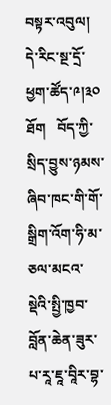བསྟར་འབུལ།
དེ་རིང་སྔ་དྲོ་ཕྱག་ཚོད་༩།༣༠ ཐོག   བོད་ཀྱི་སྲིད་བྱུས་ཉམས་ཞིབ་ཁང་གི་གོ་སྒྲིག་འོག་ཧི་མ་ཅལ་མངའ་སྡེའི་སྤྱི་ཁྱབ་བློན་ཆེན་ཟུར་པ་རཱ་ཇཱ་བཱིར་བྷ་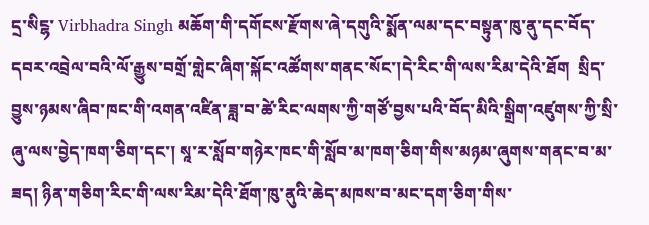དྲ་སིངྷ་ Virbhadra Singh མཆོག་གི་དགོངས་རྫོགས་ཞེ་དགུའི་སྨོན་ལམ་དང་བསྟུན་ཁུ་ནུ་དང་བོད་དབར་འབྲེལ་བའི་ལོ་རྒྱུས་བགྲོ་གླེང་ཞིག་སྐོང་འཚོགས་གནང་སོང་།དེ་རིང་གི་ལས་རིམ་དེའི་ཐོག  སྲིད་བྱུས་ཉམས་ཞིབ་ཁང་གི་འགན་འཛིན་ཟླ་བ་ཚེ་རིང་ལགས་ཀྱི་གཙོ་བྱས་པའི་བོད་མིའི་སྒྲིག་འཛུགས་ཀྱི་སྲི་ཞུ་ལས་བྱེད་ཁག་ཅིག་དང་། སཱ་ར་སློབ་གཉེར་ཁང་གི་སློབ་མ་ཁག་ཅིག་གིས་མཉམ་ཞུགས་གནང་བ་མ་ཟད། ཉིན་གཅིག་རིང་གི་ལས་རིམ་དེའི་ཐོག་ཁུ་ནུའི་ཆེད་མཁས་བ་མང་དག་ཅིག་གིས་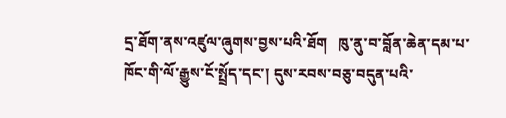དྲ་ཐོག་ནས་འཛུལ་ཞུགས་བྱས་པའི་ཐོག   ཁུ་ནུ་བ་བློན་ཆེན་དམ་པ་ཁོང་གི་ལོ་རྒྱུས་ངོ་སྤྲོད་དང་། དུས་རབས་བཅུ་བདུན་པའི་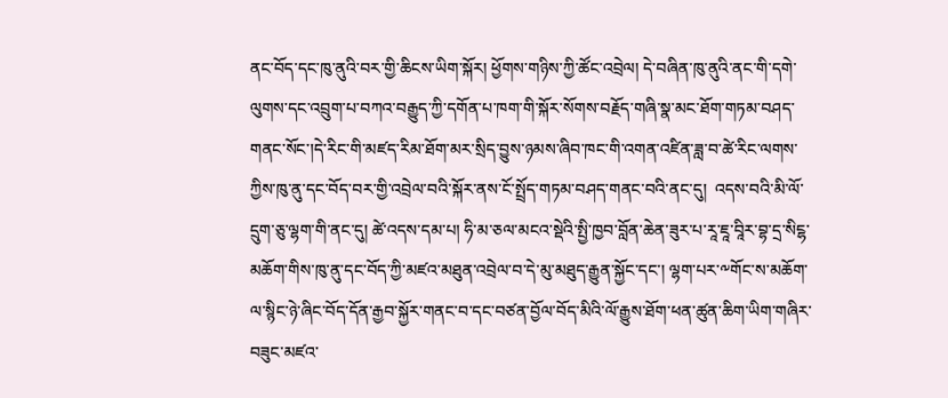ནང་བོད་དང་ཁུ་ནུའི་བར་གྱི་ཆིངས་ཡིག་སྐོར། ཕྱོགས་གཉིས་ཀྱི་ཚོང་འབྲེལ། དེ་བཞིན་ཁུ་ནུའི་ནང་གི་དགེ་ལུགས་དང་འབྲུག་པ་བཀའ་བརྒྱུད་ཀྱི་དགོན་པ་ཁག་གི་སྐོར་སོགས་བརྗོད་གཞི་སྣ་མང་ཐོག་གཏམ་བཤད་གནང་སོང་།དེ་རིང་གི་མཛད་རིམ་ཐོག་མར་སྲིད་བྱུས་ཉམས་ཞིབ་ཁང་གི་འགན་འཛིན་ཟླ་བ་ཚེ་རིང་ལགས་ཀྱིས་ཁུ་ནུ་དང་བོད་བར་གྱི་འབྲེལ་བའི་སྐོར་ནས་ངོ་སྤྲོད་གཏམ་བཤད་གནང་བའི་ནང་དུ།  འདས་བའི་མི་ལོ་དྲུག་ཅུ་ལྷག་གི་ནང་དུ། ཚེ་འདས་དམ་པ། ཧི་མ་ཅལ་མངའ་སྡེའི་སྤྱི་ཁྱབ་བློན་ཆེན་ཟུར་པ་རཱ་ཇཱ་བཱིར་བྷ་དྲ་སིངྷ་མཆོག་གིས་ཁུ་ནུ་དང་བོད་ཀྱི་མཛའ་མཐུན་འབྲེལ་བ་དེ་མུ་མཐུད་རྒྱུན་སྐྱོང་དང་། ལྷག་པར་༸གོང་ས་མཆོག་ལ་སྙིང་ཉེ་ཞིང་བོད་དོན་རྒྱབ་སྐྱོར་གནང་བ་དང་བཙན་བྱོལ་བོད་མིའི་ལོ་རྒྱུས་ཐོག་ཕན་ཚུན་ཆིག་ཡིག་གཞིར་བཟུང་མཛའ་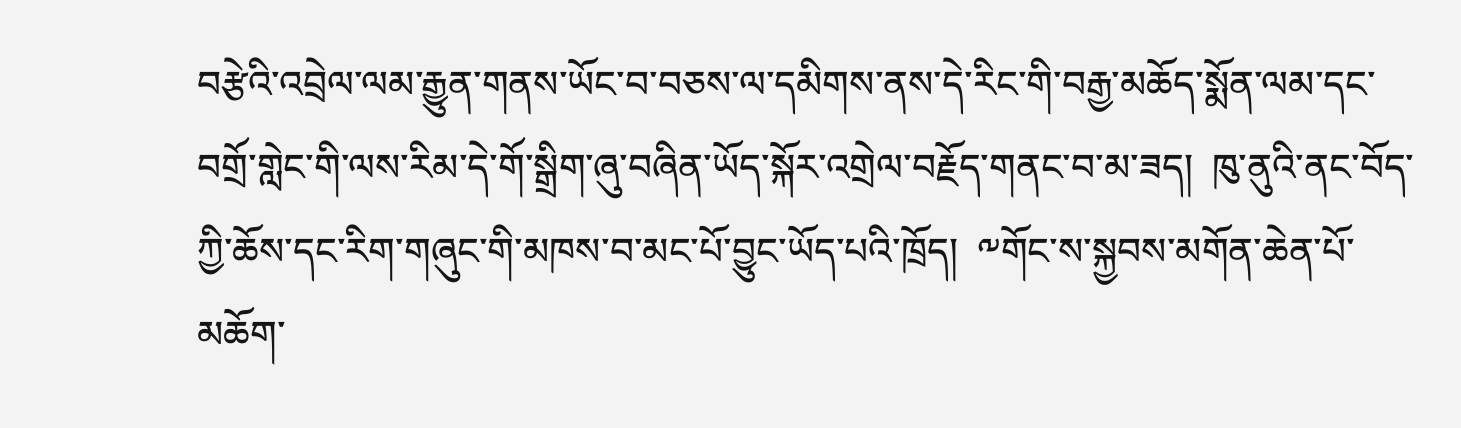བརྩེའི་འབྲེལ་ལམ་རྒྱུན་གནས་ཡོང་བ་བཅས་ལ་དམིགས་ནས་དེ་རིང་གི་བརྒྱ་མཆོད་སྨོན་ལམ་དང་བགྲོ་གླེང་གི་ལས་རིམ་དེ་གོ་སྒྲིག་ཞུ་བཞིན་ཡོད་སྐོར་འགྲེལ་བརྗོད་གནང་བ་མ་ཟད།  ཁུ་ནུའི་ནང་བོད་ཀྱི་ཆོས་དང་རིག་གཞུང་གི་མཁས་བ་མང་པོ་བྱུང་ཡོད་པའི་ཁྲོད།  ༸གོང་ས་སྐྱབས་མགོན་ཆེན་པོ་མཆོག་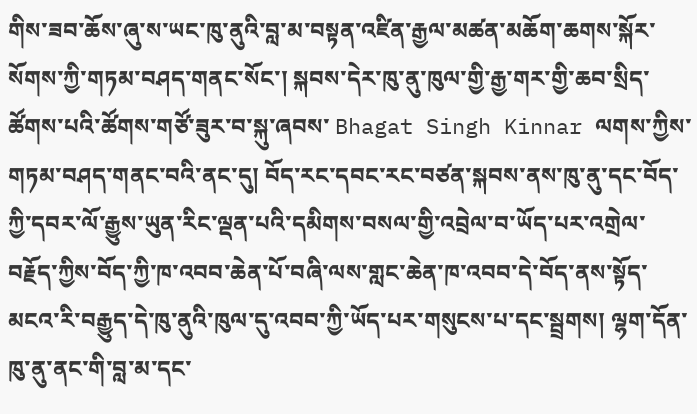གིས་ཟབ་ཆོས་ཞུ་ས་ཡང་ཁུ་ནུའི་བླ་མ་བསྟན་འཛིན་རྒྱལ་མཚན་མཆོག་ཆགས་སྐོར་སོགས་ཀྱི་གཏམ་བཤད་གནང་སོང་། སྐབས་དེར་ཁུ་ནུ་ཁུལ་གྱི་རྒྱ་གར་གྱི་ཆབ་སྲིད་ཚོགས་པའི་ཚོགས་གཙོ་ཟུར་བ་སྐུ་ཞབས་ Bhagat Singh Kinnar ལགས་ཀྱིས་གཏམ་བཤད་གནང་བའི་ནང་དུ། བོད་རང་དབང་རང་བཙན་སྐབས་ནས་ཁུ་ནུ་དང་བོད་ཀྱི་དབར་ལོ་རྒྱུས་ཡུན་རིང་ལྡན་པའི་དམིགས་བསལ་གྱི་འབྲེལ་བ་ཡོད་པར་འགྲེལ་བརྗོད་ཀྱིས་བོད་ཀྱི་ཁ་འབབ་ཆེན་པོ་བཞི་ལས་གླང་ཆེན་ཁ་འབབ་དེ་བོད་ནས་སྟོད་མངའ་རི་བརྒྱུད་དེ་ཁུ་ནུའི་ཁུལ་དུ་འབབ་ཀྱི་ཡོད་པར་གསུངས་པ་དང་སྦྲགས། ལྷག་དོན་ཁུ་ནུ་ནང་གི་བླ་མ་དང་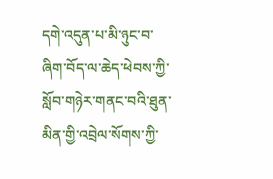དགེ་འདུན་པ་མི་ཉུང་བ་ཞིག་བོད་ལ་ཆེད་ཕེབས་ཀྱི་སློབ་གཉེར་གནང་བའི་ཐུན་མིན་གྱི་འབྲེལ་སོགས་ཀྱི་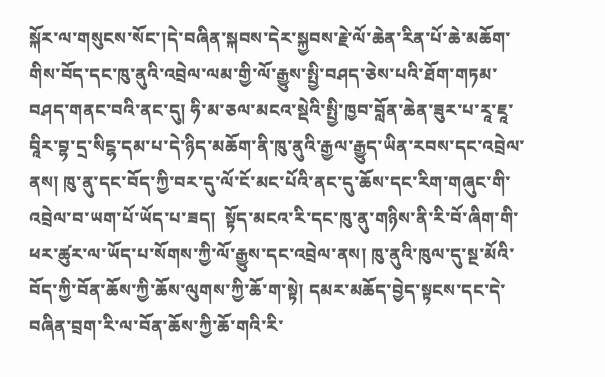སྐོར་ལ་གསུངས་སོང་།དེ་བཞིན་སྐབས་དེར་སྐྱབས་རྗེ་ལོ་ཆེན་རིན་པོ་ཆེ་མཆོག་གིས་བོད་དང་ཁུ་ནུའི་འབྲེལ་ལམ་གྱི་ལོ་རྒྱུས་སྤྱི་བཤད་ཅེས་པའི་ཐོག་གཏམ་བཤད་གནང་བའི་ནང་དུ། ཧི་མ་ཅལ་མངའ་སྡེའི་སྤྱི་ཁྱབ་བློན་ཆེན་ཟུར་པ་རཱ་ཇཱ་བཱིར་བྷ་དྲ་སིངྷ་དམ་པ་དེ་ཉིད་མཆོག་ནི་ཁུ་ནུའི་རྒྱལ་རྒྱུད་ཡིན་རབས་དང་འབྲེལ་ནས། ཁུ་ནུ་དང་བོད་ཀྱི་བར་དུ་ལོ་ངོ་མང་པོའི་ནང་དུ་ཆོས་དང་རིག་གཞུང་གི་འབྲེལ་བ་ཡག་པོ་ཡོད་པ་ཟད།  སྟོད་མངའ་རི་དང་ཁུ་ནུ་གཉིས་ནི་རི་བོ་ཞིག་གི་ཕར་ཚུར་ལ་ཡོད་པ་སོགས་ཀྱི་ལོ་རྒྱུས་དང་འབྲེལ་ནས། ཁུ་ནུའི་ཁུལ་དུ་སྔ་མོའི་བོད་ཀྱི་བོན་ཆོས་ཀྱི་ཆོས་ལུགས་ཀྱི་ཆོ་ག་སྟེ། དམར་མཆོད་བྱེད་སྟངས་དང་དེ་བཞིན་བྲག་རི་ལ་བོན་ཆོས་ཀྱི་ཆོ་གའི་རི་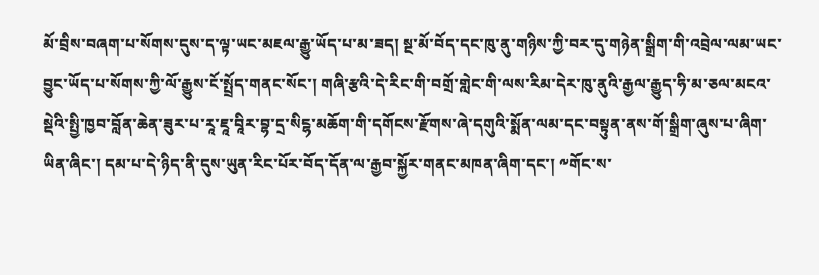མོ་བྲིས་བཞག་པ་སོགས་དུས་ད་ལྟ་ཡང་མཇལ་རྒྱུ་ཡོད་པ་མ་ཟད། སྔ་མོ་བོད་དང་ཁུ་ནུ་གཉིས་ཀྱི་བར་དུ་གཉེན་སྒྲིག་གི་འབྲེལ་ལམ་ཡང་བྱུང་ཡོད་པ་སོགས་ཀྱི་ལོ་རྒྱུས་ངོ་སྤྲོད་གནང་སོང་། གཞི་རྩའི་དེ་རིང་གི་བགྲོ་གླེང་གི་ལས་རིམ་དེར་ཁུ་ནུའི་རྒྱལ་རྒྱུད་ཧི་མ་ཅལ་མངའ་སྡེའི་སྤྱི་ཁྱབ་བློན་ཆེན་ཟུར་པ་རཱ་ཇཱ་བཱིར་བྷ་དྲ་སིངྷ་མཆོག་གི་དགོངས་རྫོགས་ཞེ་དགུའི་སྨོན་ལམ་དང་བསྟུན་ནས་གོ་སྒྲིག་ཞུས་པ་ཞིག་ཡིན་ཞིང་། དམ་པ་དེ་ཉིད་ནི་དུས་ཡུན་རིང་པོར་བོད་དོན་ལ་རྒྱབ་སྐྱོར་གནང་མཁན་ཞིག་དང་། ༸གོང་ས་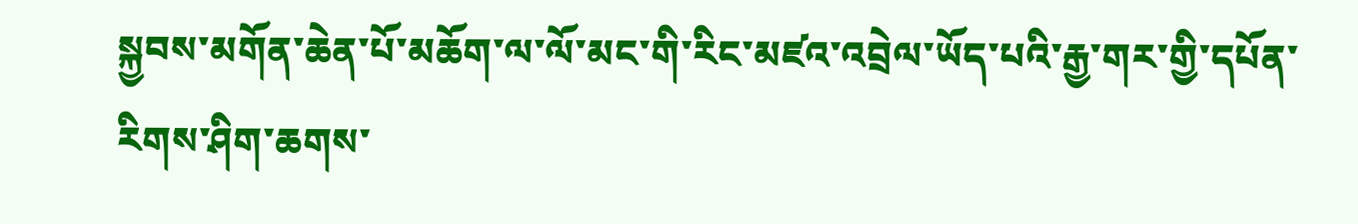སྐྱབས་མགོན་ཆེན་པོ་མཆོག་ལ་ལོ་མང་གི་རིང་མཛའ་འབྲེལ་ཡོད་པའི་རྒྱ་གར་གྱི་དཔོན་རིགས་ཤིག་ཆགས་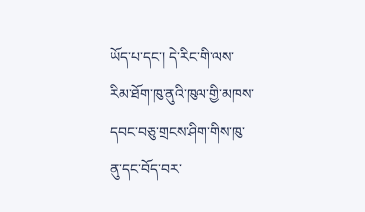ཡོད་པ་དང་། དེ་རིང་གི་ལས་རིམ་ཐོག་ཁུ་ནུའི་ཁུལ་གྱི་མཁས་དབང་བཅུ་གྲངས་ཤིག་གིས་ཁུ་ནུ་དང་བོད་བར་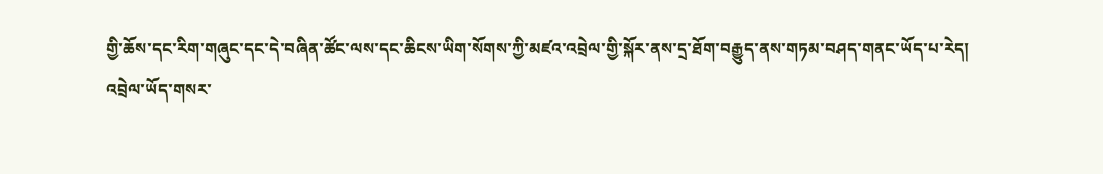གྱི་ཆོས་དང་རིག་གཞུང་དང་དེ་བཞིན་ཚོང་ལས་དང་ཆིངས་ཡིག་སོགས་ཀྱི་མཛའ་འབྲེལ་གྱི་སྐོར་ནས་དྲ་ཐོག་བརྒྱུད་ནས་གཏམ་བཤད་གནང་ཡོད་པ་རེད།
འབྲེལ་ཡོད་གསར་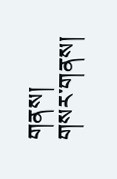གནས།
གསར་གནས།